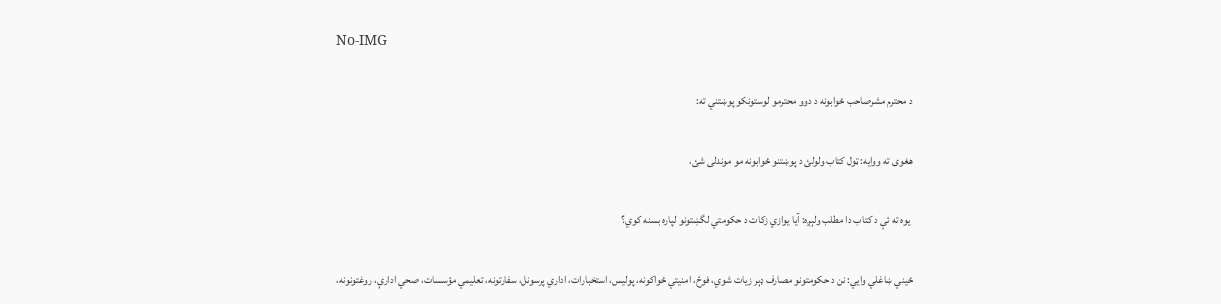No-IMG

د محترم مشرصاحب ځوابونه د دوو محترمو لوستونكو پوښتني ته:

هغوى ته ووايه: ټول کتاب ولولئ د پوښتنو ځوابونه مو موندلى شئ،

 يوه ته ئې د کتاب دا مطلب ولېږه: آيا يوازي زكات د حكومتي لگښتونو لپاره بسنه كوي؟

ځيني ښاغلي وايي: نن د حكومتونو مصارف ډېر زيات شوي، فوځ، امنيتي ځواكونه، پوليس، استخبارات، اداري پرسونل، سفارتونه، تعليمي مؤسسات، صحي ادارې، روغتونونه،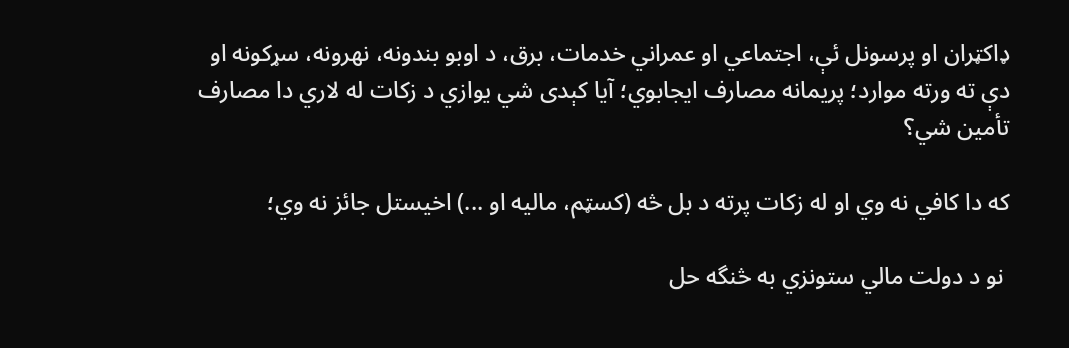ډاكټران او پرسونل ئې، اجتماعي او عمراني خدمات، برق، د اوبو بندونه، نهرونه، سړكونه او دې ته ورته موارد؛ پريمانه مصارف ايجابوي؛ آيا كېدى شي يوازي د زكات له لاري دا مصارف تأمين شي؟

كه دا كافي نه وي او له زكات پرته د بل څه (كسټم، ماليه او ...) اخيستل جائز نه وي؛

 نو د دولت مالي ستونزي به څنگه حل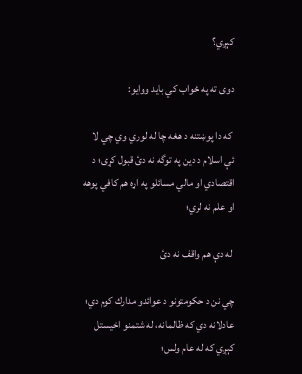كېږي؟

دوى ته په ځواب كي بايد ووايو:

 كه دا پوښتنه د هغه چا له لوري وي چي لا ئې اسلام د دين په توگه نه دئ قبول كړى؛ د اقتصادي او مالي مسائلو په اړه هم كافي پوهه او علم نه لري؛

 له دې هم واقف نه دئ

چي نن د حكومتونو د عوائدو مدارك كوم دي؛ عادلانه دي كه ظالمانه، له شتمنو اخيستل كېږي كه له عام ولس؛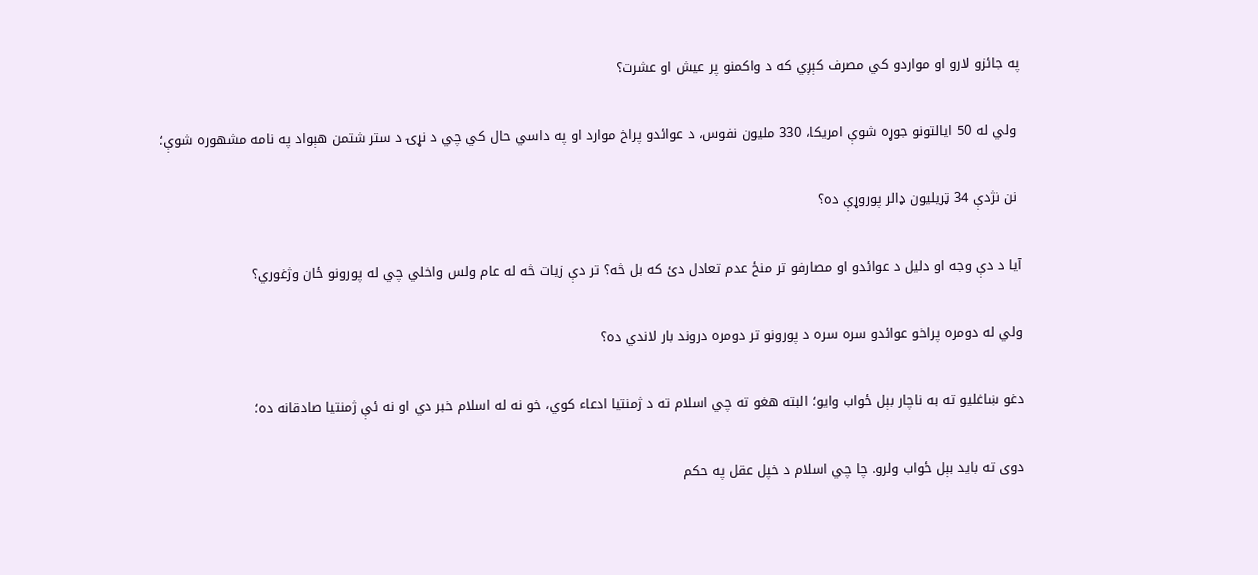په جائزو لارو او مواردو كي مصرف كېږي كه د واكمنو پر عيش او عشرت؟

 ولي له 50 ايالتونو جوړه شوې امريكا، 330 مليون نفوس، د عوائدو پراخ موارد او په داسي حال كي چي د نړۍ د ستر شتمن هېواد په نامه مشهوره شوې؛

 نن نژدې 34 ټريليون ډالر پوروړې ده؟

آيا د دې وجه او دليل د عوائدو او مصارفو تر منځ عدم تعادل دئ كه بل څه؟ تر دې زيات څه له عام ولس واخلي چي له پورونو ځان وژغوري؟

ولي له دومره پراخو عوائدو سره سره د پورونو تر دومره دروند بار لاندي ده؟

دغو ښاغليو ته به ناچار بېل ځواب وايو؛ البته هغو ته چي اسلام ته د ژمنتيا ادعاء كوي، خو نه له اسلام خبر دي او نه ئې ژمنتيا صادقانه ده؛

دوى ته بايد بېل ځواب ولرو. چا چي اسلام د خپل عقل په حكم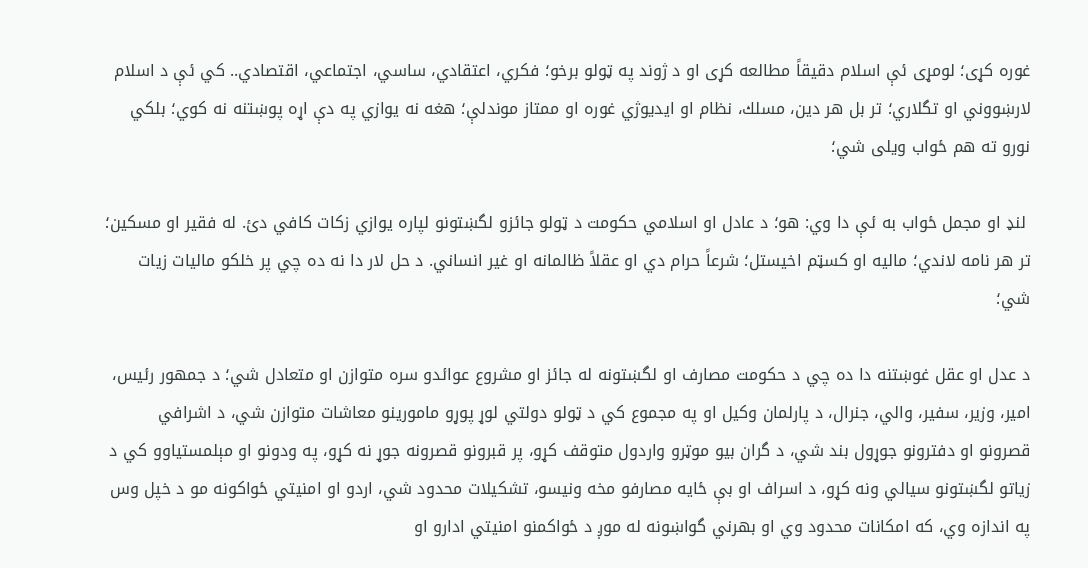غوره كړى؛ لومړى ئې اسلام دقيقاً مطالعه كړى او د ژوند په ټولو برخو؛ فكري، اعتقادي، ساسي، اجتماعي، اقتصادي.. كي ئې د اسلام لارښووني او تگلاري؛ تر بل هر دين، مسلك، نظام او ايديوژي غوره او ممتاز موندلې؛ هغه نه يوازي په دې اړه پوښتنه نه كوي؛ بلكي نورو ته هم ځواب ويلى شي؛

 لنډ او مجمل ځواب به ئې دا وي: هو؛ د عادل او اسلامي حكومت د ټولو جائزو لگښتونو لپاره يوازي زكات كافي دئ. له فقير او مسكين؛ تر هر نامه لاندي؛ ماليه او كسټم اخيستل؛ شرعاً حرام دي او عقلاً ظالمانه او غير انساني. د حل لار دا نه ده چي پر خلكو ماليات زيات شي؛

د عدل او عقل غوښتنه دا ده چي د حكومت مصارف او لگښتونه له جائز او مشروع عوائدو سره متوازن او متعادل شي؛ د جمهور رئيس، امير، وزير، سفير، والي، جنرال، د پارلمان وكيل او په مجموع كي د ټولو دولتي لوړ پوړو مامورينو معاشات متوازن شي، د اشرافي قصرونو او دفترونو جوړول بند شي، د گران بيو موټرو واردول متوقف كړو، پر قبرونو قصرونه جوړ نه كړو، په ودونو او مېلمستياوو كي د زياتو لگښتونو سيالي ونه كړو، د اسراف او بې ځايه مصارفو مخه ونيسو، تشكيلات محدود شي، اردو او امنيتي ځواكونه مو د خپل وس په اندازه وي، كه امكانات محدود وي او بهرني گواښونه له موږ د ځواكمنو امنيتي ادارو او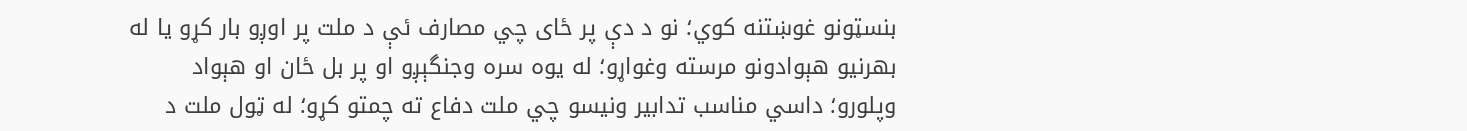بنسټونو غوښتنه كوي؛ نو د دې پر ځاى چي مصارف ئې د ملت پر اوږو بار كړو يا له بهرنيو هېوادونو مرسته وغواړو؛ له يوه سره وجنگېږو او پر بل ځان او هېواد وپلورو؛ داسي مناسب تدابير ونيسو چي ملت دفاع ته چمتو كړو؛ له ټول ملت د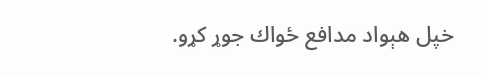خپل هېواد مدافع ځواك جوړ كړو.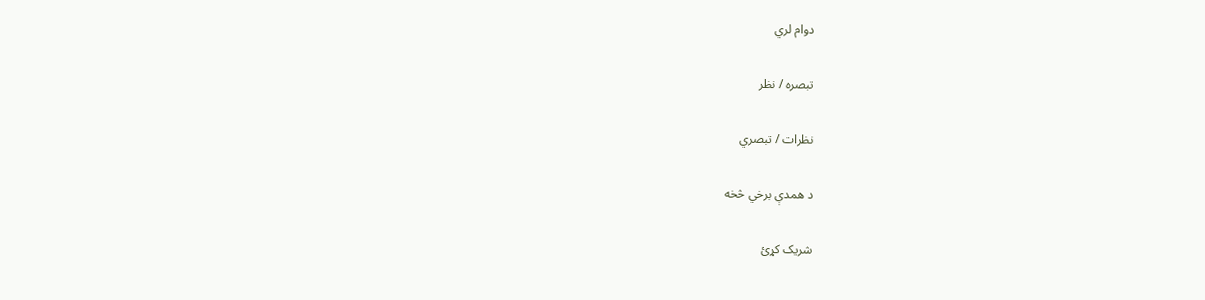دوام لري

تبصره / نظر

نظرات / تبصري

د همدې برخي څخه

شریک کړئ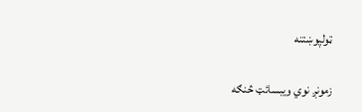ټولپوښتنه

زمونږ نوي ویبسائټ څنګه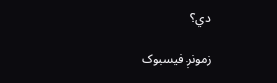دي؟

زمونږ فيسبوک